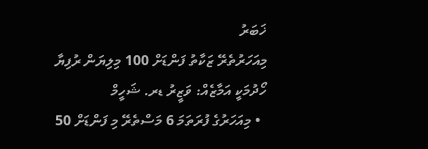ޚަބަރު
މިއަހަރުތެރޭ ޒަކާތު ފަންޑަށް 100 މިލިޔަން ރުފިޔާ ހޯދުމަކީ އަމާޒެއް: ވަޒީރު ޑރ. ޝަހީމް
  • މިއަހަރުގެ ފުރަތަމަ 6 މަސްތެރޭ މި ފަންޑަށް 50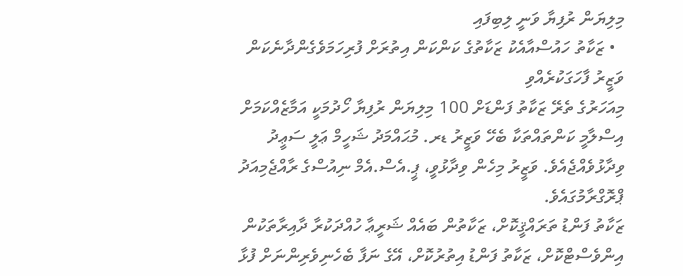މިލިޔަން ރުފިޔާ ވަނީ ލިބިފައި
  • ޒަކާތު ހައުސްއާއެކު ޒަކާތުގެ ކަންކަން އިތުރަށް ފުރިހަމަވެގެންދާނެކަން ވަޒީރު ފާހަގަކުރެއްވި
މިއަހަރުގެ ތެރޭ ޒަކާތު ފަންޑަށް 100 މިލިޔަން ރުފިޔާ ހޯދުމަކީ އަމާޒެއްކަމަށް އިސްލާމީ ކަންތައްތަކާ ބެހޭ ވަޒީރު ޑރ. މުޙައްމަދު ޝަހީމް ޢަލީ ސަޢީދު ވިދާޅުވެއްޖެއެވެ. ވަޒީރު މިހެން ވިދާޅުވީ، ޕީ.އެސް.އެމް ނިއުސްގެ ރާއްޖެމިއަދު ޕްރޮގްރާމުގައެވެ.
ޒަކާތު ފަންޑު ތަރައްޤީކޮށް، ޒަކާތުން ބައެއް ޝަރީޢާ ހުއްދަކުރާ ދާއިރާތަކުން އިންވެސްޓްކޮށް، ޒަކާތު ފަންޑު އިތުރުކޮށް، އޭގެ ނަފާ ބެހެނިވެރިންނަށް ފުޅާ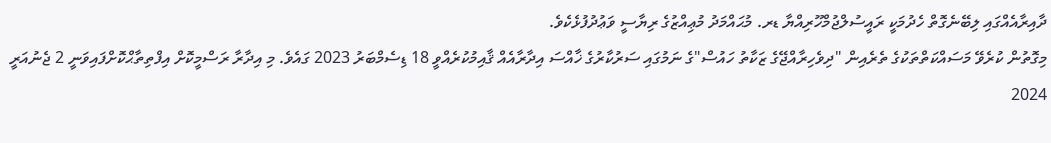ދާއިރާއެއްގައި ލިބޭނެގޮތް ހެދުމަކީ ރައީސުލްޖުމްހޫރިއްޔާ ޑރ. މުޙައްމަދު މުޢިއްޒުގެ ރިޔާސީ ވަޢުދުފުޅެކެވެ.
މިގޮތުން ކުރެވޭ މަސައްކަތްތަކުގެ ތެރެއިން "ދިވެހިރާއްޖޭގެ ޒަކާތު ހައުސް"ގެ ނަމުގައި ސަރުކާރުގެ ޚާއްސަ އިދާރާއެއް ޤާއިމުކުރެއްވީ 18 ޑިސެމްބަރު 2023 ގައެވެ. މި އިދާރާ ރަސްމީކޮށް އިފްތިތާޙްކޮށްފައިވަނީ 2 ޖެނުއަރީ 2024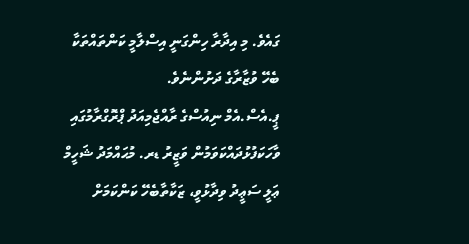ގައެވެ. މި އިދާރާ ހިންގަނީ އިސްލާމީ ކަންތައްތަކާ ބެހޭ ވުޒާރާގެ ދަށުންނެވެ.
ޕީ.އެސް.އެމް ނިއުސްގެ ރާއްޖެމިއަދު ޕްރޮގްރާމުގައި ވާހަކަފުޅުދައްކަވަމުން ވަޒީރު ޑރ. މުޙައްމަދު ޝަހީމް ޢަލީ ސަޢީދު ވިދާޅުވީ، ޒަކާތާބެހޭ ކަންކަމަށް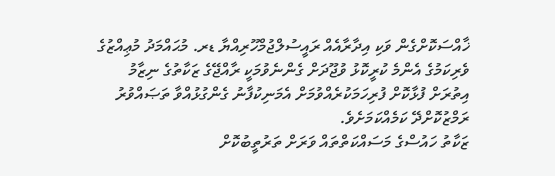ޚާއްސަކޮށްގެން ވަކި އިދާރާއެއް ރައީސުލްޖުމްހޫރިއްޔާ ޑރ. މުޙައްމަދު މުޢިއްޒުގެ ވެރިކަމުގެ އެންމެ ކުރީކޮޅު ވުޖޫދަށް ގެންނެވުމަކީ ރާއްޖޭގެ ޒަކާތުގެ ނިޒާމު އިތުރަށް ފުޅާކޮށް ފުރިހަމަކުރެއްވުމަށް އެމަނިކުފާނު ގެންގުޅުއްވާ ތަޞައްވުރު ރަމްޒުކޮށްދޭ ކަމެއްކަމަށެވެ.
ޒަކާތު ހައުސްގެ މަސައްކަތްތައް ވަރަށް ތަރުތީބުކޮށް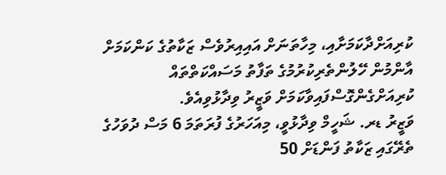ކުރިއަށްދާކަމަށާއި، މިހާތަނަށް އައިއިރުވެސް ޒަކާތުގެ ކަންކަމަށް އާންމުން ހޭލުންތެރިކުރުމުގެ ތަފާތު މަސައްކަތްތައް ކުރިއަށްގެންގޮސްފައިވާކަމަށް ވަޒީރު ވިދާޅުވިއެވެ.
ވަޒީރު ޑރ. ޝަހީމް ވިދާޅުވީ، މިއަހަރުގެ ފުރަތަމަ 6 މަސް ދުވަހުގެ ތެރޭގައި ޒަކާތު ފަންޑަށް 50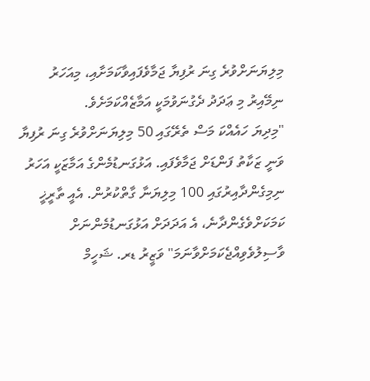މިލިޔަނަށްވުރެ ގިނަ ރުފިޔާ ޖަމާވެފައިވާކަމަށާއި، މިއަހަރު ނިމޭއިރު މި ޢަދަދު ދެގުނަވުމަކީ އަމާޒެއްކަމަށެވެ.
"މިދިޔަ ހައެއްކަ މަސް ތެރޭގައި 50 މިލިޔަނަށްވުރެ ގިނަ ރުފިޔާ ވަނީ ޒަކާތު ފަންޑަށް ޖަމާވެފައި. އަޅުގަނޑުމެންގެ އަމާޒަކީ އަހަރު ނިމިގެންދާއިރުގައި 100 މިލިޔަނާ ގާތްކުރުން. އެއީ ތާރީޚީ ކަމަކަށްވެގެންދާނެ، އެ އަދަދަށް އަޅުގަނޑުމެންނަށް ވާސިލުވެވިއްޖެކަމަށްވާނަމަ" ވަޒީރު ޑރ. ޝަހީމް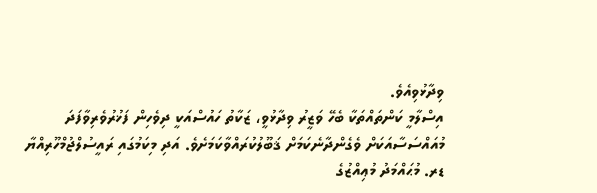ވިދާޅުވިއެވެ.
އިސްލާމީ ކަންތައްތަކާ ބެހޭ ވަޒީރު ވިދާޅުވީ، ޒަކާތު ހައުސްއަކީ ދިވެހިން ފަޚުރުވެރިވާފަދަ މުއައްސަސާއަކަށް ވެގެންދާނެކަމަށް ޤަބޫލުކުރައްވާކަމަށެވެ. އަދި މިކަމުގައި ރައީސުލްޖުމްހޫރިއްޔާ ޑރ. މުޙައްމަދު މުޢިއްޒުގެ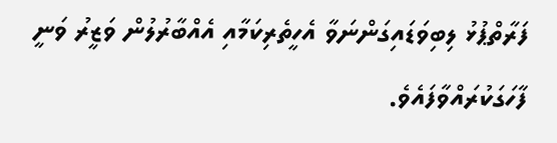ފަރާތްޕުޅު ލިބިވަޑައިގަންނަވާ އެހީތެރިކަމާއި އެއްބާރުލުން ވަޒީރު ވަނީ ފާހަގަކުރައްވާފައެވެ.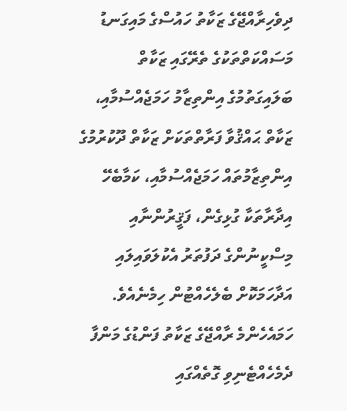ދިވެހިރާއްޖޭގެ ޒަކާތު ހައުސްގެ މައިގަނޑު މަސައްކަތްތަކުގެ ތެރޭގައި ޒަކާތް ބަލައިގަތުމުގެ އިންތިޒާމު ހަމަޖެއްސުމާއި، ޒަކާތް ޙައްޤުވާ ފަރާތްތަކަށް ޒަކާތް ދޫކުރުމުގެ އިންތިޒާމުތައް ހަމަޖެއްސުމާއި، ކަމާބެހޭ އިދާރާތަކާ ގުޅިގެން، ފަޤީރުންނާއި މިސްކީނުންގެ ދަފުތަރު އެކުލަވައިލައި އަދާހަމަކޮށް ބެލެހެއްޓުން ހިމެނެއެވެ. ހަމައެހެންމެ ރާއްޖޭގެ ޒަކާތު ފަންޑުގެ މަންފާ ދެމެހެއްޓެނިވި ގޮތެއްގައި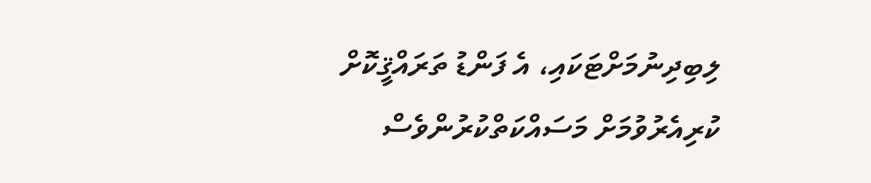ލިބިދިނުމަށްޓަކައި، އެ ފަންޑު ތަރައްޤީކޮށް ކުރިއެރުވުމަށް މަސައްކަތްކުރުންވެސް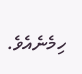ހިމެނެއެވެ.